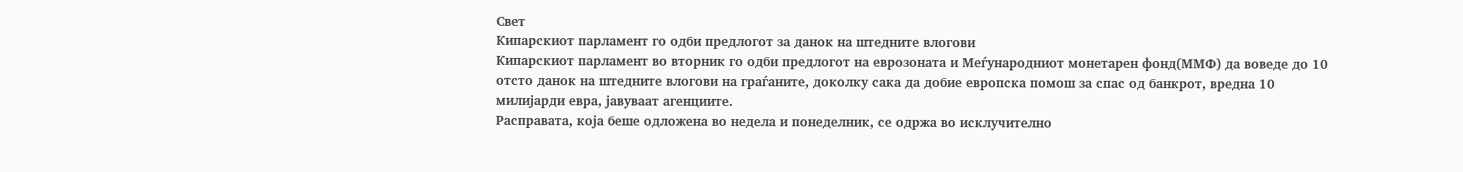Свет
Кипарскиот парламент го одби предлогот за данок на штедните влогови
Кипарскиот парламент во вторник го одби предлогот на еврозоната и Меѓународниот монетарен фонд(ММФ) да воведе до 10 отсто данок на штедните влогови на граѓаните, доколку сака да добие европска помош за спас од банкрот, вредна 10 милијарди евра, јавуваат агенциите.
Расправата, која беше одложена во недела и понеделник, се одржа во исклучително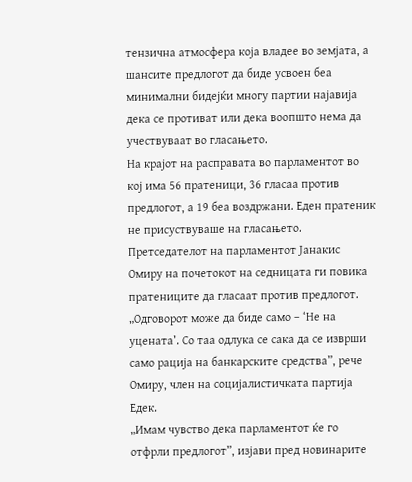тензична атмосфера која владее во земјата, а шансите предлогот да биде усвоен беа минимални бидејќи многу партии најавија дека се противат или дека воопшто нема да учествуваат во гласањето.
На крајот на расправата во парламентот во кој има 56 пратеници, 36 гласаа против предлогот, а 19 беа воздржани. Еден пратеник не присуствуваше на гласањето.
Претседателот на парламентот Јанакис Омиру на почетокот на седницата ги повика пратениците да гласаат против предлогот.
„Одговорот може да биде само – ‘Не на уцената’. Со таа одлука се сака да се изврши само рација на банкарските средства”, рече Омиру, член на социјалистичката партија Едек.
„Имам чувство дека парламентот ќе го отфрли предлогот”, изјави пред новинарите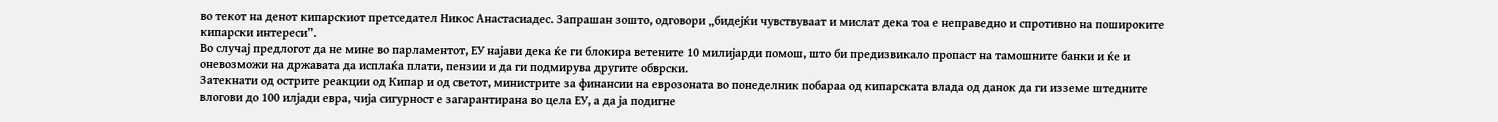во текот на денот кипарскиот претседател Никос Анастасиадес. Запрашан зошто, одговори „бидејќи чувствуваат и мислат дека тоа е неправедно и спротивно на пошироките кипарски интереси”.
Во случај предлогот да не мине во парламентот, ЕУ најави дека ќе ги блокира ветените 10 милијарди помош, што би предизвикало пропаст на тамошните банки и ќе и оневозможи на државата да исплаќа плати, пензии и да ги подмирува другите обврски.
Затекнати од острите реакции од Кипар и од светот, министрите за финансии на еврозоната во понеделник побараа од кипарската влада од данок да ги изземе штедните влогови до 100 илјади евра, чија сигурност е загарантирана во цела ЕУ, а да ја подигне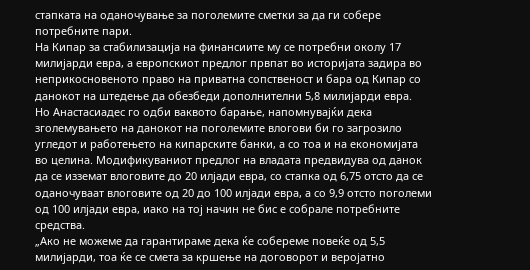стапката на оданочување за поголемите сметки за да ги собере потребните пари.
На Кипар за стабилизација на финансиите му се потребни околу 17 милијарди евра, а европскиот предлог првпат во историјата задира во неприкосновеното право на приватна сопственост и бара од Кипар со данокот на штедење да обезбеди дополнителни 5,8 милијарди евра.
Но Анастасиадес го одби ваквото барање, напомнувајќи дека зголемувањето на данокот на поголемите влогови би го загрозило угледот и работењето на кипарските банки, а со тоа и на економијата во целина. Модификуваниот предлог на владата предвидува од данок да се изземат влоговите до 20 илјади евра, со стапка од 6,75 отсто да се оданочуваат влоговите од 20 до 100 илјади евра, а со 9,9 отсто поголеми од 100 илјади евра, иако на тој начин не бис е собрале потребните средства.
„Ако не можеме да гарантираме дека ќе собереме повеќе од 5,5 милијарди, тоа ќе се смета за кршење на договорот и веројатно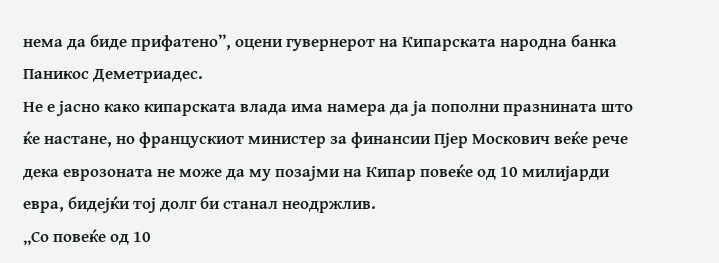нема да биде прифатено”, оцени гувернерот на Кипарската народна банка Паникос Деметриадес.
Не е јасно како кипарската влада има намера да ја пополни празнината што ќе настане, но францускиот министер за финансии Пјер Москович веќе рече дека еврозоната не може да му позајми на Кипар повеќе од 10 милијарди евра, бидејќи тој долг би станал неодржлив.
„Со повеќе од 10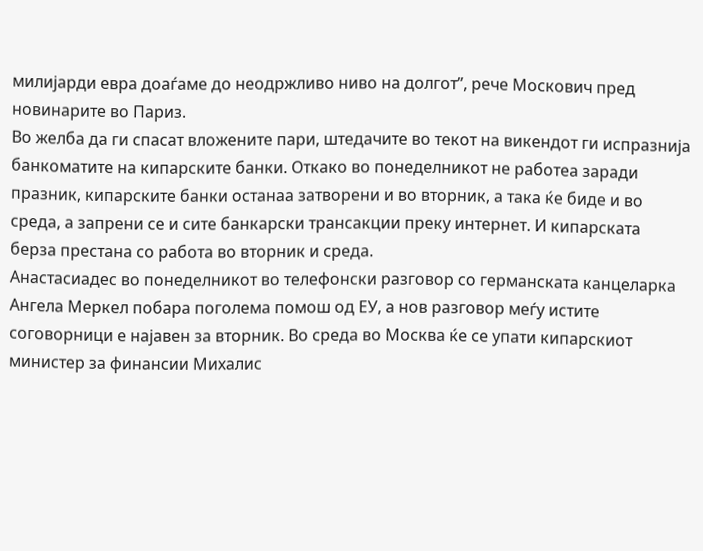милијарди евра доаѓаме до неодржливо ниво на долгот”, рече Москович пред новинарите во Париз.
Во желба да ги спасат вложените пари, штедачите во текот на викендот ги испразнија банкоматите на кипарските банки. Откако во понеделникот не работеа заради празник, кипарските банки останаа затворени и во вторник, а така ќе биде и во среда, а запрени се и сите банкарски трансакции преку интернет. И кипарската берза престана со работа во вторник и среда.
Анастасиадес во понеделникот во телефонски разговор со германската канцеларка Ангела Меркел побара поголема помош од ЕУ, а нов разговор меѓу истите соговорници е најавен за вторник. Во среда во Москва ќе се упати кипарскиот министер за финансии Михалис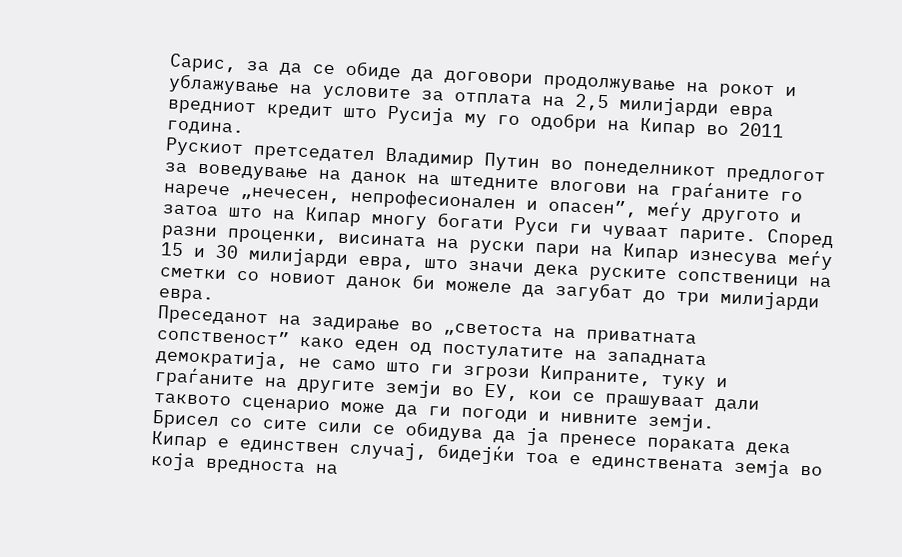Сарис, за да се обиде да договори продолжување на рокот и ублажување на условите за отплата на 2,5 милијарди евра вредниот кредит што Русија му го одобри на Кипар во 2011 година.
Рускиот претседател Владимир Путин во понеделникот предлогот за воведување на данок на штедните влогови на граѓаните го нарече „нечесен, непрофесионален и опасен”, меѓу другото и затоа што на Кипар многу богати Руси ги чуваат парите. Според разни проценки, висината на руски пари на Кипар изнесува меѓу 15 и 30 милијарди евра, што значи дека руските сопственици на сметки со новиот данок би можеле да загубат до три милијарди евра.
Преседанот на задирање во „светоста на приватната сопственост” како еден од постулатите на западната демократија, не само што ги згрози Кипраните, туку и граѓаните на другите земји во ЕУ, кои се прашуваат дали таквото сценарио може да ги погоди и нивните земји.
Брисел со сите сили се обидува да ја пренесе пораката дека Кипар е единствен случај, бидејќи тоа е единствената земја во која вредноста на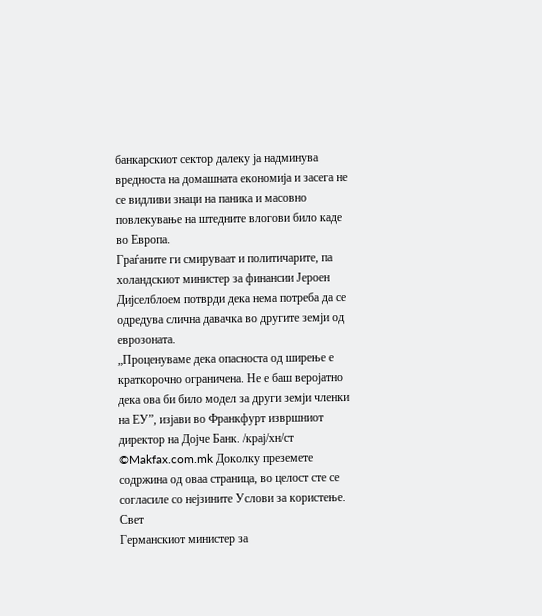банкарскиот сектор далеку ја надминува вредноста на домашната економија и засега не се видливи знаци на паника и масовно повлекување на штедните влогови било каде во Европа.
Граѓаните ги смируваат и политичарите, па холандскиот министер за финансии Јероен Дијселблоем потврди дека нема потреба да се одредува слична давачка во другите земји од еврозоната.
„Проценуваме дека опасноста од ширење е краткорочно ограничена. Не е баш веројатно дека ова би било модел за други земји членки на ЕУ”, изјави во Франкфурт извршниот директор на Дојче Банк. /крај/хн/ст
©Makfax.com.mk Доколку преземете содржина од оваа страница, во целост сте се согласиле со нејзините Услови за користење.
Свет
Германскиот министер за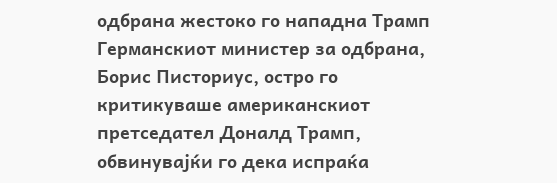одбрана жестоко го нападна Трамп
Германскиот министер за одбрана, Борис Писториус, остро го критикуваше американскиот претседател Доналд Трамп, обвинувајќи го дека испраќа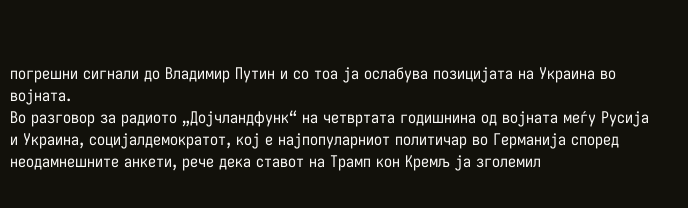погрешни сигнали до Владимир Путин и со тоа ја ослабува позицијата на Украина во војната.
Во разговор за радиото „Дојчландфунк“ на четвртата годишнина од војната меѓу Русија и Украина, социјалдемократот, кој е најпопуларниот политичар во Германија според неодамнешните анкети, рече дека ставот на Трамп кон Кремљ ја зголемил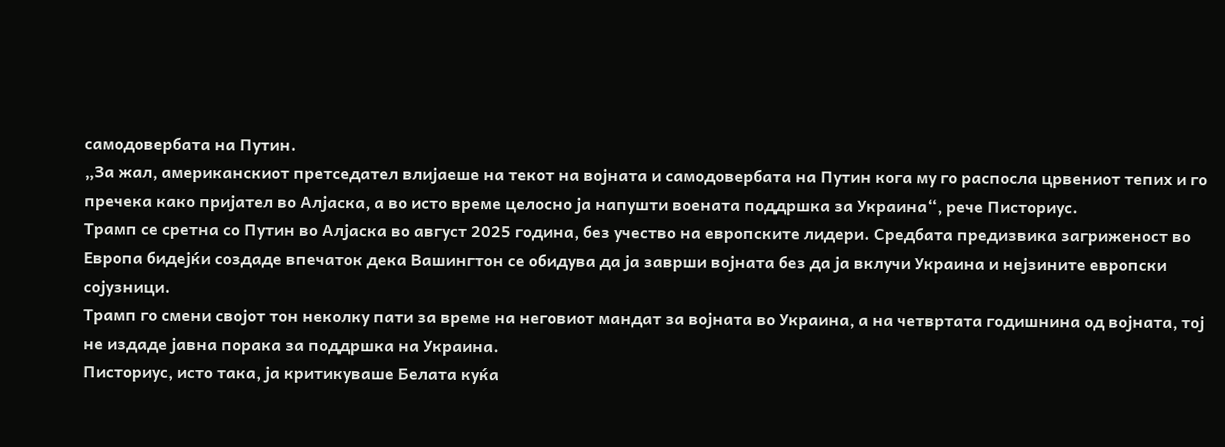самодовербата на Путин.
„За жал, американскиот претседател влијаеше на текот на војната и самодовербата на Путин кога му го распосла црвениот тепих и го пречека како пријател во Алјаска, а во исто време целосно ја напушти воената поддршка за Украина“, рече Писториус.
Трамп се сретна со Путин во Алјаска во август 2025 година, без учество на европските лидери. Средбата предизвика загриженост во Европа бидејќи создаде впечаток дека Вашингтон се обидува да ја заврши војната без да ја вклучи Украина и нејзините европски сојузници.
Трамп го смени својот тон неколку пати за време на неговиот мандат за војната во Украина, а на четвртата годишнина од војната, тој не издаде јавна порака за поддршка на Украина.
Писториус, исто така, ја критикуваше Белата куќа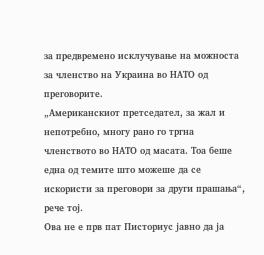за предвремено исклучување на можноста за членство на Украина во НАТО од преговорите.
„Американскиот претседател, за жал и непотребно, многу рано го тргна членството во НАТО од масата. Тоа беше една од темите што можеше да се искористи за преговори за други прашања“, рече тој.
Ова не е прв пат Писториус јавно да ја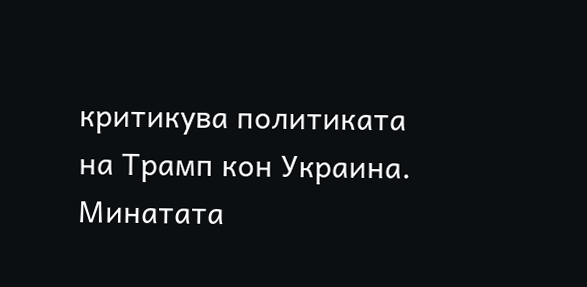критикува политиката на Трамп кон Украина. Минатата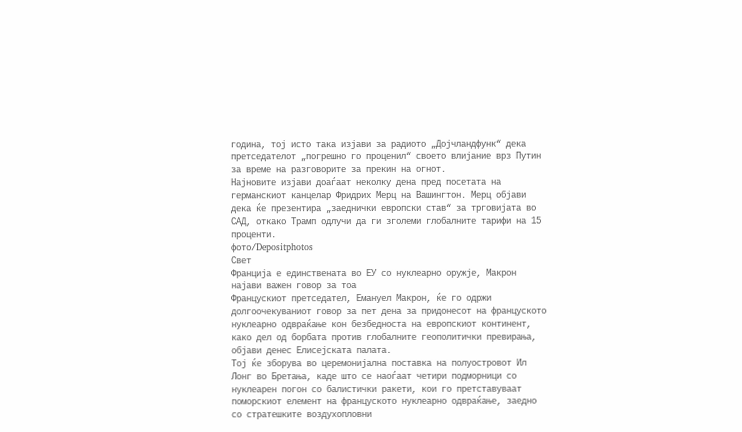година, тој исто така изјави за радиото „Дојчландфунк“ дека претседателот „погрешно го проценил“ своето влијание врз Путин за време на разговорите за прекин на огнот.
Најновите изјави доаѓаат неколку дена пред посетата на германскиот канцелар Фридрих Мерц на Вашингтон. Мерц објави дека ќе презентира „заеднички европски став“ за трговијата во САД, откако Трамп одлучи да ги зголеми глобалните тарифи на 15 проценти.
фото/Depositphotos
Свет
Франција е единствената во ЕУ со нуклеарно оружје, Макрон најави важен говор за тоа
Францускиот претседател, Емануел Макрон, ќе го одржи долгоочекуваниот говор за пет дена за придонесот на француското нуклеарно одвраќање кон безбедноста на европскиот континент, како дел од борбата против глобалните геополитички превирања, објави денес Елисејската палата.
Тој ќе зборува во церемонијална поставка на полуостровот Ил Лонг во Бретања, каде што се наоѓаат четири подморници со нуклеарен погон со балистички ракети, кои го претставуваат поморскиот елемент на француското нуклеарно одвраќање, заедно со стратешките воздухопловни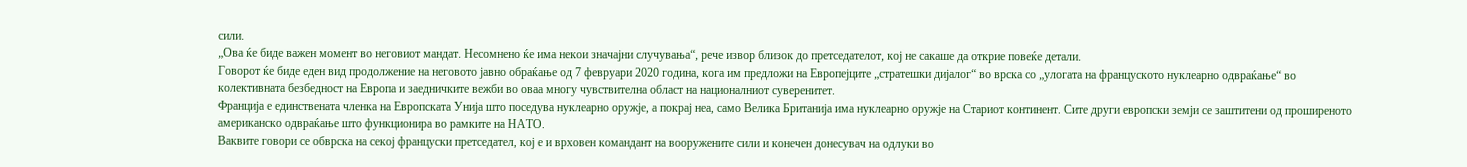сили.
„Ова ќе биде важен момент во неговиот мандат. Несомнено ќе има некои значајни случувања“, рече извор близок до претседателот, кој не сакаше да открие повеќе детали.
Говорот ќе биде еден вид продолжение на неговото јавно обраќање од 7 февруари 2020 година, кога им предложи на Европејците „стратешки дијалог“ во врска со „улогата на француското нуклеарно одвраќање“ во колективната безбедност на Европа и заедничките вежби во оваа многу чувствителна област на националниот суверенитет.
Франција е единствената членка на Европската Унија што поседува нуклеарно оружје, а покрај неа, само Велика Британија има нуклеарно оружје на Стариот континент. Сите други европски земји се заштитени од проширеното американско одвраќање што функционира во рамките на НАТО.
Ваквите говори се обврска на секој француски претседател, кој е и врховен командант на вооружените сили и конечен донесувач на одлуки во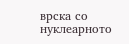врска со нуклеарното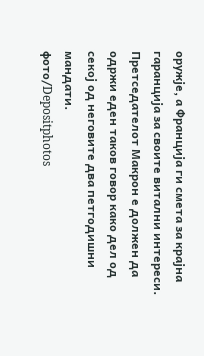оружје, а Франција ги смета за крајна гаранција за своите витални интереси. Претседателот Макрон е должен да одржи еден таков говор како дел од секој од неговите два петгодишни мандати.
фото/Depositphotos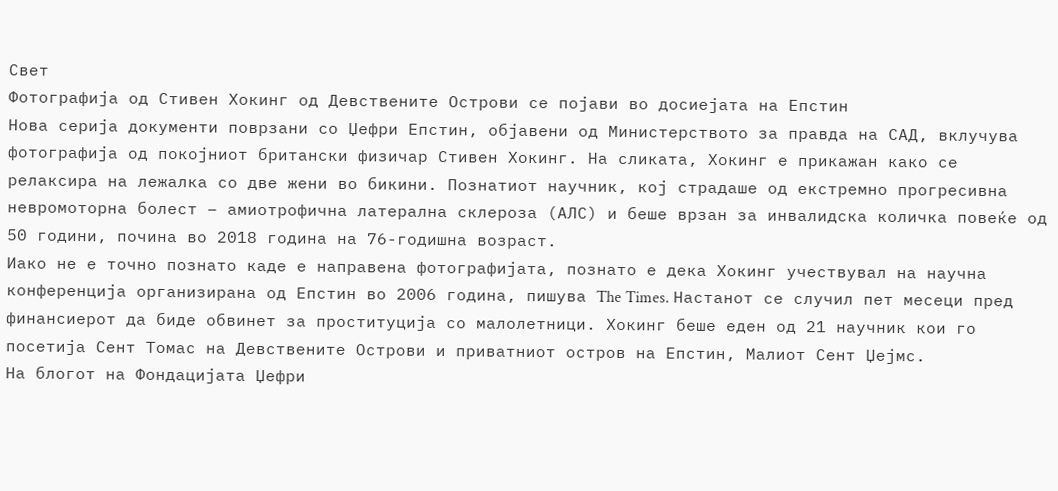Свет
Фотографија од Стивен Хокинг од Девствените Острови се појави во досиејата на Епстин
Нова серија документи поврзани со Џефри Епстин, објавени од Министерството за правда на САД, вклучува фотографија од покојниот британски физичар Стивен Хокинг. На сликата, Хокинг е прикажан како се релаксира на лежалка со две жени во бикини. Познатиот научник, кој страдаше од екстремно прогресивна невромоторна болест – амиотрофична латерална склероза (АЛС) и беше врзан за инвалидска количка повеќе од 50 години, почина во 2018 година на 76-годишна возраст.
Иако не е точно познато каде е направена фотографијата, познато е дека Хокинг учествувал на научна конференција организирана од Епстин во 2006 година, пишува The Times. Настанот се случил пет месеци пред финансиерот да биде обвинет за проституција со малолетници. Хокинг беше еден од 21 научник кои го посетија Сент Томас на Девствените Острови и приватниот остров на Епстин, Малиот Сент Џејмс.
На блогот на Фондацијата Џефри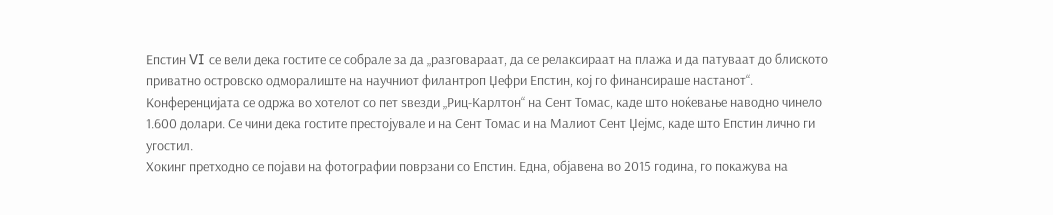Епстин VI се вели дека гостите се собрале за да „разговараат, да се релаксираат на плажа и да патуваат до блиското приватно островско одморалиште на научниот филантроп Џефри Епстин, кој го финансираше настанот“. Конференцијата се одржа во хотелот со пет ѕвезди „Риц-Карлтон“ на Сент Томас, каде што ноќевање наводно чинело 1.600 долари. Се чини дека гостите престојувале и на Сент Томас и на Малиот Сент Џејмс, каде што Епстин лично ги угостил.
Хокинг претходно се појави на фотографии поврзани со Епстин. Една, објавена во 2015 година, го покажува на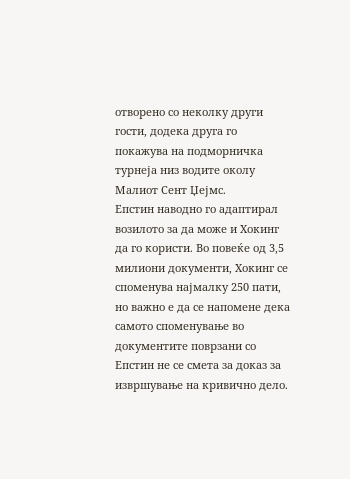отворено со неколку други гости, додека друга го покажува на подморничка турнеја низ водите околу Малиот Сент Џејмс.
Епстин наводно го адаптирал возилото за да може и Хокинг да го користи. Во повеќе од 3,5 милиони документи, Хокинг се споменува најмалку 250 пати, но важно е да се напомене дека самото споменување во документите поврзани со Епстин не се смета за доказ за извршување на кривично дело.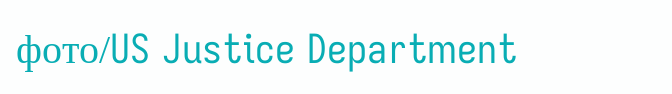фото/US Justice Department